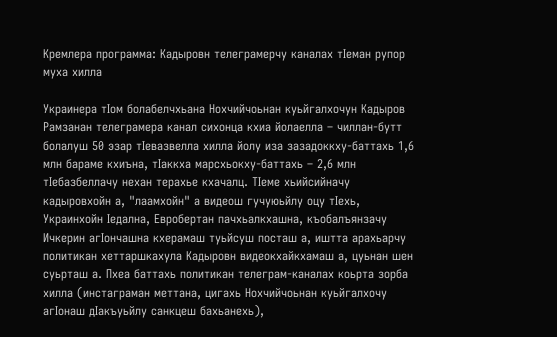Кремлера программа: Кадыровн телеграмерчу каналах тIеман рупор муха хилла

Украинера тIом болабелчхьана Нохчийчоьнан куьйгалхочун Кадыров Рамзанан телеграмера канал сихонца кхиа йолаелла – чиллан-бутт болалуш 50 эзар тIевазвелла хилла йолу иза зазадоккху-баттахь 1,6 млн бараме кхиъна, тIаккха марсхьокху-баттахь – 2,6 млн тIебазбеллачу нехан терахье кхачалц. ТIеме хьийсийначу кадыровхойн а, "лаамхойн" а видеош гучуюьйлу оцу тIехь, Украинхойн Iедална, Евробертан пачхьалкхашна, къобалъянзачу Ичкерин агIончашна кхерамаш туьйсуш посташ а, иштта арахьарчу политикан хеттаршкахула Кадыровн видеокхайкхамаш а, цуьнан шен суьрташ а. Пхеа баттахь политикан телеграм-каналах коьрта зорба хилла (инстаграман меттана, цигахь Нохчийчоьнан куьйгалхочу агIонаш дIакъуьйлу санкцеш бахьанехь),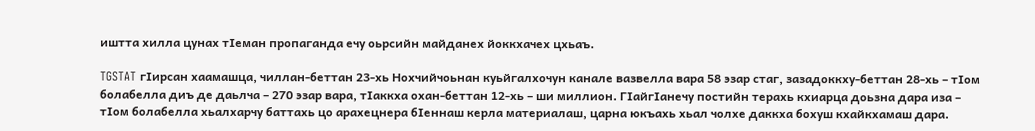иштта хилла цунах тIеман пропаганда ечу оьрсийн майданех йоккхачех цхьаъ.

TGSTAT гIирсан хаамашца, чиллан-беттан 23-хь Нохчийчоьнан куьйгалхочун канале вазвелла вара 58 эзар стаг, зазадоккху-беттан 28-хь – тIом болабелла диъ де даьлча – 270 эзар вара, тIаккха охан-беттан 12-хь – ши миллион. ГIайгIанечу постийн терахь кхиарца доьзна дара иза – тIом болабелла хьалхарчу баттахь цо арахецнера бIеннаш керла материалаш, царна юкъахь хьал чолхе даккха бохуш кхайкхамаш дара.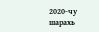2020-чу шарахь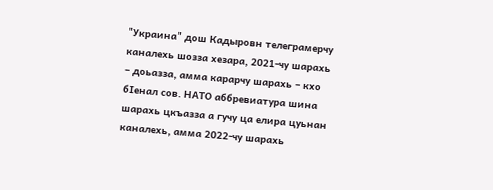"Украина" дош Кадыровн телеграмерчу каналехь шозза хезара, 2021-чу шарахь – доьазза, амма карарчу шарахь – кхо бIенал сов. НАТО аббревиатура шина шарахь цкъазза а гучу ца елира цуьнан каналехь, амма 2022-чу шарахь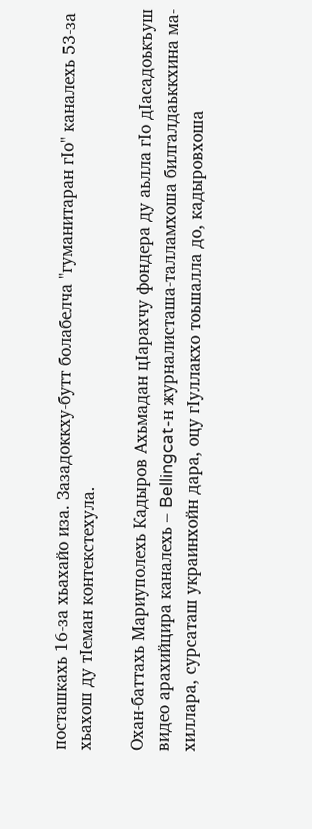посташкахь 16-за хьахайо иза. Зазадоккху-бутт болабелча "гуманитаран гIо" каналехь 53-за хьахош ду тIеман контекстехула.

Охан-баттахь Мариуполехь Кадыров Ахьмадан цIарахчу фондера ду аьлла гIо дIасадоькъуш видео арахийцира каналехь – Bellingcat-н журналисташа-талламхоша билгалдаьккхина ма-хиллара, сурсаташ украинхойн дара, оцу гIуллакхо тоьшалла до, кадыровхоша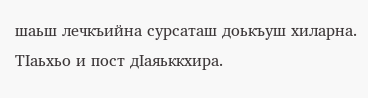шаьш лечкъийна сурсаташ доькъуш хиларна. ТIаьхьо и пост дIаяьккхира.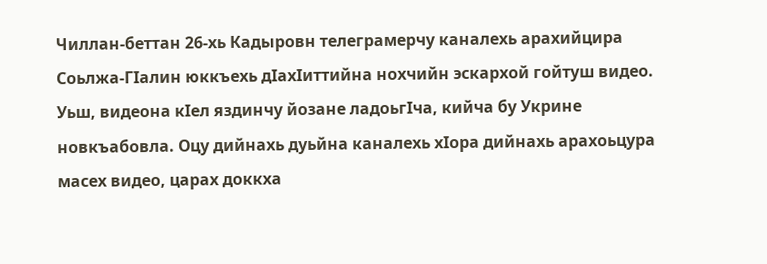Чиллан-беттан 26-хь Кадыровн телеграмерчу каналехь арахийцира Соьлжа-ГIалин юккъехь дIахIиттийна нохчийн эскархой гойтуш видео. Уьш, видеона кIел яздинчу йозане ладоьгIча, кийча бу Укрине новкъабовла. Оцу дийнахь дуьйна каналехь хIора дийнахь арахоьцура масех видео, царах доккха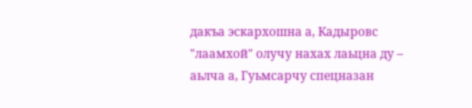дакъа эскархошна а, Кадыровс "лаамхой" олучу нахах лаьцна ду – аьлча а, Гуьмсарчу спецназан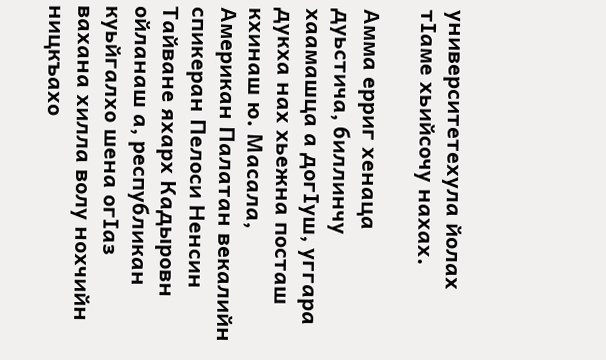университетехула йолах тIаме хьийсочу нахах.

Амма ерриг хенаца дуьстича, биллинчу хаамашца а догIуш, уггара дукха нах хьежна посташ кхинаш ю. Масала, Американ Палатан векалийн спикеран Пелоси Ненсин Тайване яхарх Кадыровн ойланаш а, республикан куьйгалхо шена огIаз вахана хилла волу нохчийн ницкъахо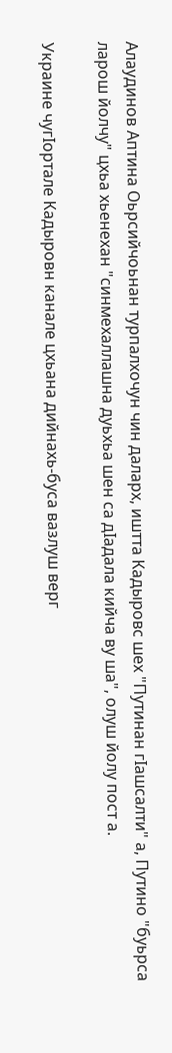Алаудинов Аптина Оьрсийчоьнан турпалхочун чин даларх, иштта Кадыровс шех "Путинан гIашсалти" а, Путино "буьрса ларош йолчу" цхьа хьенехан "синмехаллашна дуьхьа шен са дIадала кийча ву ша", олуш йолу пост а.

Украине чугIортале Кадыровн канале цхьана дийнахь-буса вазлуш верг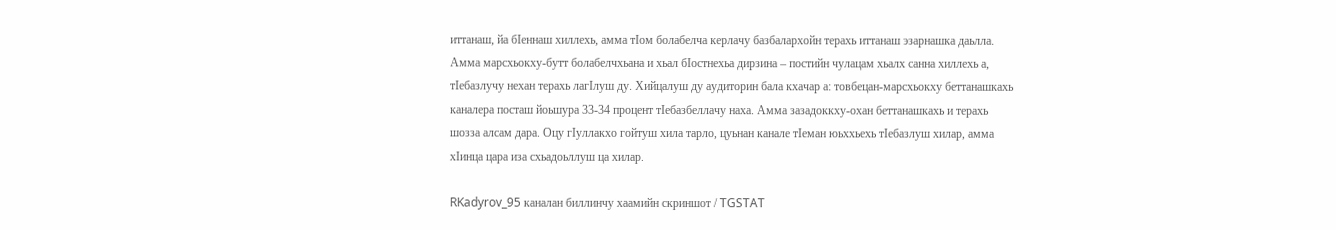иттанаш, йа бIеннаш хиллехь, амма тIом болабелча керлачу базбалархойн терахь иттанаш эзарнашка даьлла. Амма марсхьокху-бутт болабелчхьана и хьал бIостнехьа дирзина – постийн чулацам хьалх санна хиллехь а, тIебазлучу нехан терахь лагIлуш ду. Хийцалуш ду аудиторин бала кхачар а: товбецан-марсхьокху беттанашкахь каналера посташ йоьшура 33-34 процент тIебазбеллачу наха. Амма зазадоккху-охан беттанашкахь и терахь шозза алсам дара. Оцу гIуллакхо гойтуш хила тарло, цуьнан канале тIеман юьххьехь тIебазлуш хилар, амма хIинца цара иза схьадоьллуш ца хилар.

RKadyrov_95 каналан биллинчу хаамийн скриншот / TGSTAT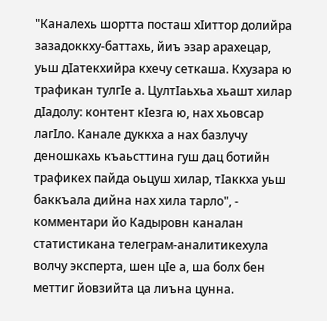"Каналехь шортта посташ хIиттор долийра зазадоккху-баттахь, йиъ эзар арахецар, уьш дIатекхийра кхечу сеткаша. Кхузара ю трафикан тулгIе а. ЦултIаьхьа хьашт хилар дIадолу: контент кIезга ю, нах хьовсар лагIло. Канале дуккха а нах базлучу деношкахь къаьсттина гуш дац ботийн трафикех пайда оьцуш хилар, тIаккха уьш баккъала дийна нах хила тарло", - комментари йо Кадыровн каналан статистикана телеграм-аналитикехула волчу эксперта, шен цIе а, ша болх бен меттиг йовзийта ца лиъна цунна.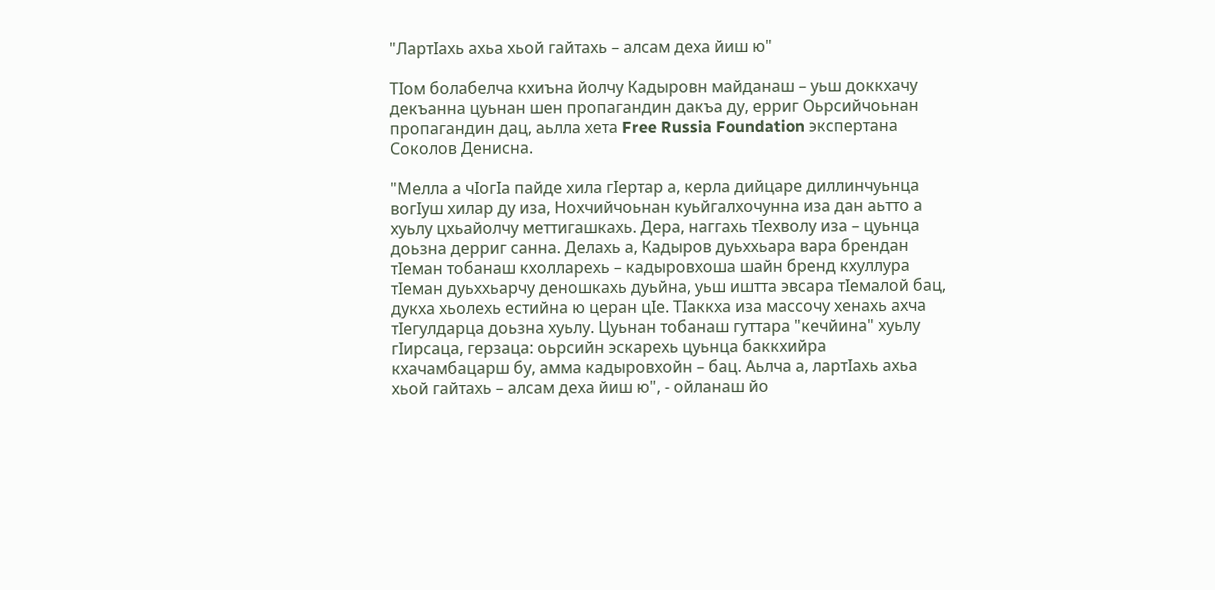"ЛартIахь ахьа хьой гайтахь – алсам деха йиш ю"

ТIом болабелча кхиъна йолчу Кадыровн майданаш – уьш доккхачу декъанна цуьнан шен пропагандин дакъа ду, ерриг Оьрсийчоьнан пропагандин дац, аьлла хета Free Russia Foundation экспертана Соколов Денисна.

"Мелла а чIогIа пайде хила гIертар а, керла дийцаре диллинчуьнца вогIуш хилар ду иза, Нохчийчоьнан куьйгалхочунна иза дан аьтто а хуьлу цхьайолчу меттигашкахь. Дера, наггахь тIехволу иза – цуьнца доьзна дерриг санна. Делахь а, Кадыров дуьххьара вара брендан тIеман тобанаш кхолларехь – кадыровхоша шайн бренд кхуллура тIеман дуьххьарчу деношкахь дуьйна, уьш иштта эвсара тIемалой бац, дукха хьолехь естийна ю церан цIе. ТIаккха иза массочу хенахь ахча тIегулдарца доьзна хуьлу. Цуьнан тобанаш гуттара "кечйина" хуьлу гIирсаца, герзаца: оьрсийн эскарехь цуьнца баккхийра кхачамбацарш бу, амма кадыровхойн – бац. Аьлча а, лартIахь ахьа хьой гайтахь – алсам деха йиш ю", - ойланаш йо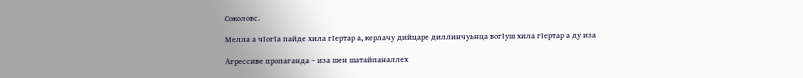Соколовс.

Мелла а чIогIа пайде хила гIертар а, керлачу дийцаре диллинчуьнца вогIуш хила гIертар а ду иза

Агрессиве пропаганда – иза шен шатайпаналлех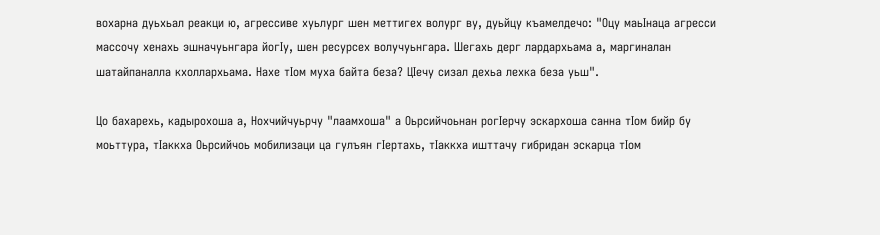вохарна дуьхьал реакци ю, агрессиве хуьлург шен меттигех волург ву, дуьйцу къамелдечо: "Оцу маьIнаца агресси массочу хенахь эшначуьнгара йогIу, шен ресурсех волучуьнгара. Шегахь дерг лардархьама а, маргиналан шатайпаналла кхоллархьама. Нахе тIом муха байта беза? ЦIечу сизал дехьа лехка беза уьш".

Цо бахарехь, кадырохоша а, Нохчийчуьрчу "лаамхоша" а Оьрсийчоьнан рогIерчу эскархоша санна тIом бийр бу моьттура, тIаккха Оьрсийчоь мобилизаци ца гулъян гIертахь, тIаккха ишттачу гибридан эскарца тIом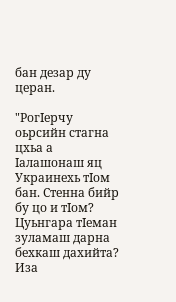бан дезар ду церан.

"РогIерчу оьрсийн стагна цхьа а Iалашонаш яц Украинехь тIом бан. Стенна бийр бу цо и тIом? Цуьнгара тIеман зуламаш дарна бехкаш дахийта? Иза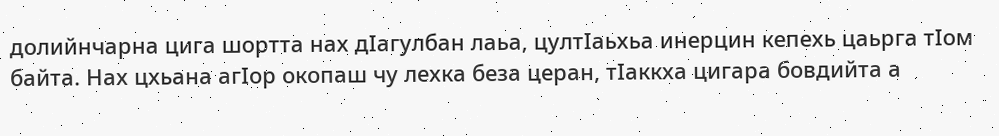долийнчарна цига шортта нах дIагулбан лаьа, цултIаьхьа инерцин кепехь цаьрга тIом байта. Нах цхьана агIор окопаш чу лехка беза церан, тIаккха цигара бовдийта а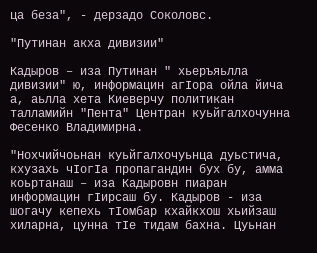ца беза", - дерзадо Соколовс.

"Путинан акха дивизии"

Кадыров – иза Путинан " хьеръяьлла дивизии" ю, информацин агIора ойла йича а, аьлла хета Киеверчу политикан талламийн "Пента" Центран куьйгалхочунна Фесенко Владимирна.

"Нохчийчоьнан куьйгалхочуьнца дуьстича, кхузахь чIогIа пропагандин бух бу, амма коьртанаш – иза Кадыровн пиаран информацин гIирсаш бу. Кадыров - иза шогачу кепехь тIомбар кхайкхош хьийзаш хиларна, цунна тIе тидам бахна. Цуьнан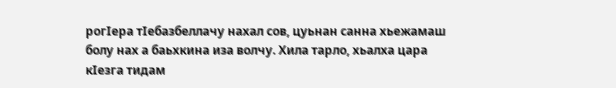рогIера тIебазбеллачу нахал сов, цуьнан санна хьежамаш болу нах а баьхкина иза волчу. Хила тарло, хьалха цара кIезга тидам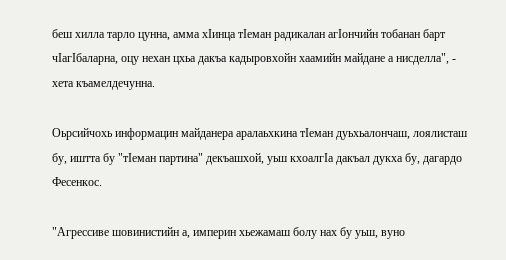беш хилла тарло цунна, амма хIинца тIеман радикалан агIончийн тобанан барт чIагIбаларна, оцу нехан цхьа дакъа кадыровхойн хаамийн майдане а нисделла", - хета къамелдечунна.

Оьрсийчохь информацин майданера аралаьхкина тIеман дуьхьалончаш, лоялисташ бу, иштта бу "тIеман партина" декъашхой, уьш кхоалгIа дакъал дукха бу, дагардо Фесенкос.

"Агрессиве шовинистийн а, империн хьежамаш болу нах бу уьш, вуно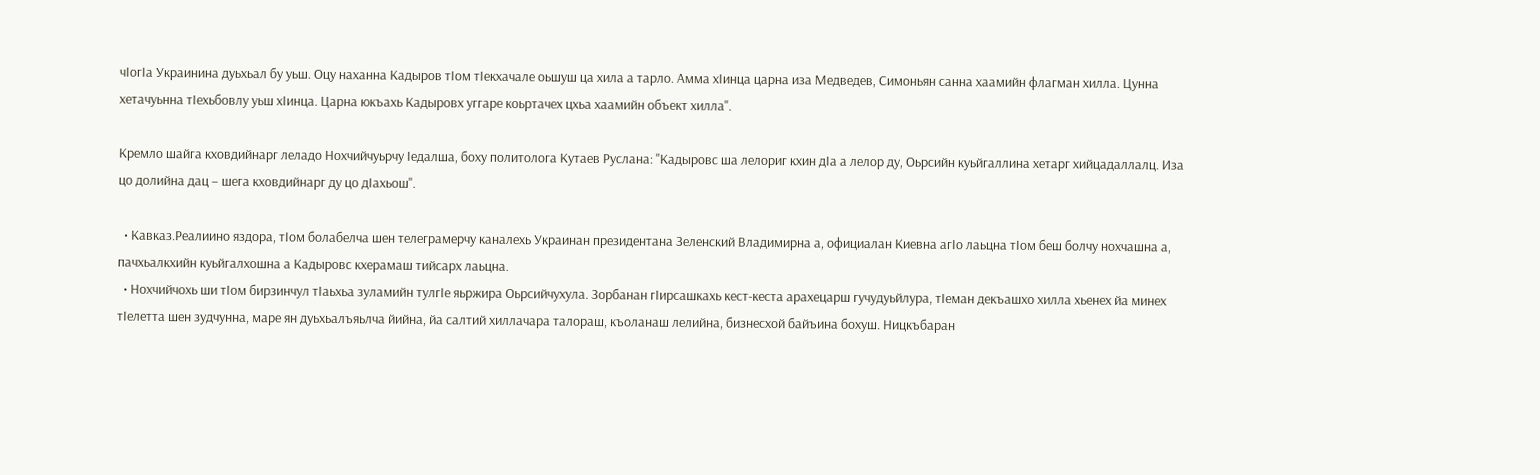чIогIа Украинина дуьхьал бу уьш. Оцу наханна Кадыров тIом тIекхачале оьшуш ца хила а тарло. Амма хIинца царна иза Медведев, Симоньян санна хаамийн флагман хилла. Цунна хетачуьнна тIехьбовлу уьш хIинца. Царна юкъахь Кадыровх уггаре коьртачех цхьа хаамийн объект хилла".

Кремло шайга кховдийнарг леладо Нохчийчуьрчу Iедалша, боху политолога Кутаев Руслана: "Кадыровс ша лелориг кхин дIа а лелор ду, Оьрсийн куьйгаллина хетарг хийцадаллалц. Иза цо долийна дац – шега кховдийнарг ду цо дIахьош".

  • Кавказ.Реалиино яздора, тIом болабелча шен телеграмерчу каналехь Украинан президентана Зеленский Владимирна а, официалан Киевна агIо лаьцна тIом беш болчу нохчашна а, пачхьалкхийн куьйгалхошна а Кадыровс кхерамаш тийсарх лаьцна.
  • Нохчийчохь ши тIом бирзинчул тIаьхьа зуламийн тулгIе яьржира Оьрсийчухула. Зорбанан гIирсашкахь кест-кеста арахецарш гучудуьйлура, тIеман декъашхо хилла хьенех йа минех тIелетта шен зудчунна, маре ян дуьхьалъяьлча йийна, йа салтий хиллачара талораш, къоланаш лелийна, бизнесхой байъина бохуш. Ницкъбаран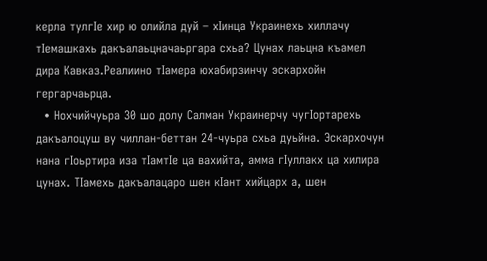керла тулгIе хир ю олийла дуй – хIинца Украинехь хиллачу тIемашкахь дакъалаьцначаьргара схьа? Цунах лаьцна къамел дира Кавказ.Реалиино тIамера юхабирзинчу эскархойн гергарчаьрца.
  • Нохчийчуьра 30 шо долу Салман Украинерчу чугIортарехь дакъалоцуш ву чиллан-беттан 24-чуьра схьа дуьйна. Эскархочун нана гIоьртира иза тIамтIе ца вахийта, амма гIуллакх ца хилира цунах. ТIамехь дакъалацаро шен кIант хийцарх а, шен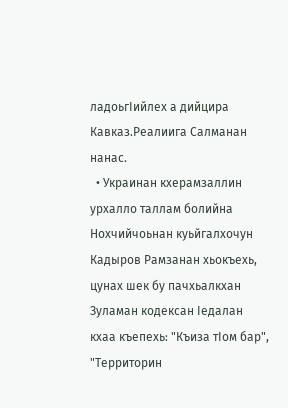ладоьгIийлех а дийцира Кавказ.Реалиига Салманан нанас.
  • Украинан кхерамзаллин урхалло таллам болийна Нохчийчоьнан куьйгалхочун Кадыров Рамзанан хьокъехь, цунах шек бу пачхьалкхан Зуламан кодексан Iедалан кхаа къепехь: "Къиза тIом бар", "Территорин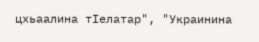цхьаалина тIелатар", "Украинина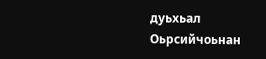дуьхьал Оьрсийчоьнан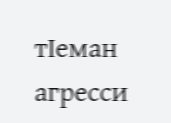тIеман агресси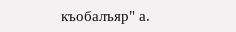къобалъяр" а.